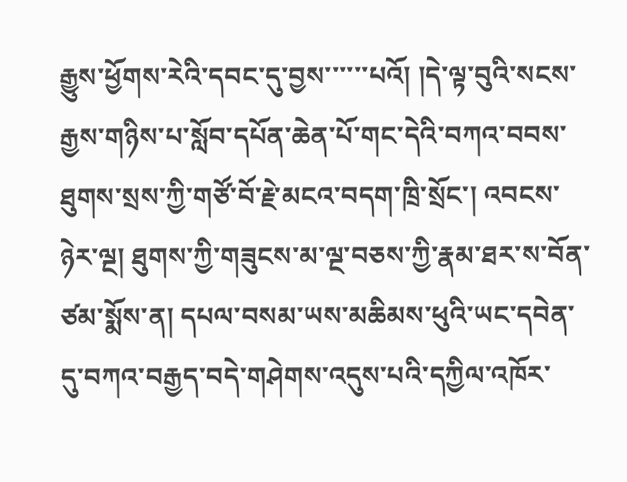རྒྱུས་ཕྱོགས་རེའི་དབང་དུ་བྱས་་་་་་པའོ། །དེ་ལྟ་བུའི་སངས་རྒྱས་གཉིས་པ་སློབ་དཔོན་ཆེན་པོ་གང་དེའི་བཀའ་བབས་ཐུགས་སྲས་ཀྱི་གཙོ་བོ་རྗེ་མངའ་བདག་ཁྲི་སྲོང་། འབངས་ཉེར་ལྔ། ཐུགས་ཀྱི་གཟུངས་མ་ལྔ་བཅས་ཀྱི་རྣམ་ཐར་ས་བོན་ཙམ་སྨོས་ན། དཔལ་བསམ་ཡས་མཆིམས་ཕུའི་ཡང་དབེན་དུ་བཀའ་བརྒྱད་བདེ་གཤེགས་འདུས་པའི་དཀྱིལ་འཁོར་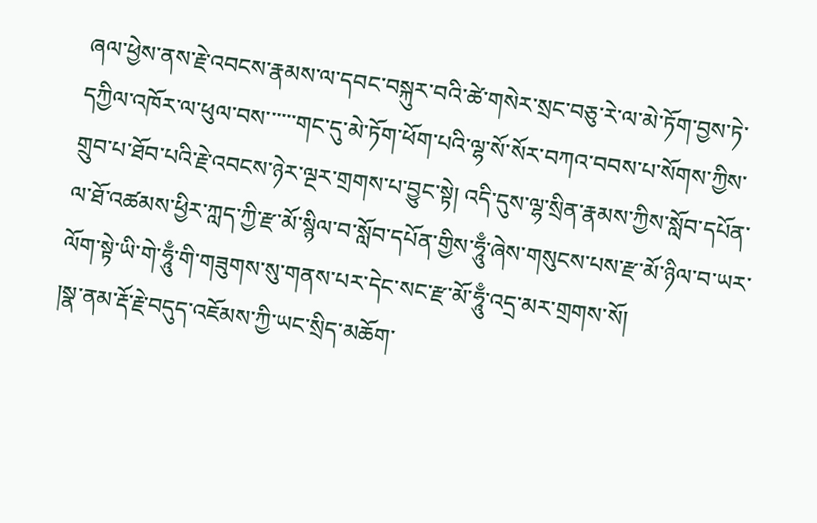ཞལ་ཕྱེས་ནས་རྗེ་འབངས་རྣམས་ལ་དབང་བསྐུར་བའི་ཚེ་གསེར་སྲང་བཅུ་རེ་ལ་མེ་ཏོག་བྱས་ཏེ་དཀྱིལ་འཁོར་ལ་ཕུལ་བས་་་་་་གང་དུ་མེ་ཏོག་ཕོག་པའི་ལྷ་སོ་སོར་བཀའ་བབས་པ་སོགས་ཀྱིས་གྲུབ་པ་ཐོབ་པའི་རྗེ་འབངས་ཉེར་ལྔར་གྲགས་པ་བྱུང་སྟེ། འདི་དུས་ལྷ་སྲིན་རྣམས་ཀྱིས་སློབ་དཔོན་ལ་ཐོ་འཚམས་ཕྱིར་ཀླད་ཀྱི་རྫ་མོ་སྙིལ་བ་སློབ་དཔོན་གྱིས་ཧཱུྃ་ཞེས་གསུངས་པས་རྫ་མོ་ཉིལ་བ་ཡར་ལོག་སྟེ་ཡི་གེ་ཧཱུྃ་གི་གཟུགས་སུ་གནས་པར་དེང་སང་རྫ་མོ་ཧཱུྃ་འདྲ་མར་གྲགས་སོ།
།སྣ་ནམ་རྡོ་རྗེ་བདུད་འཇོམས་ཀྱི་ཡང་སྲིད་མཆོག་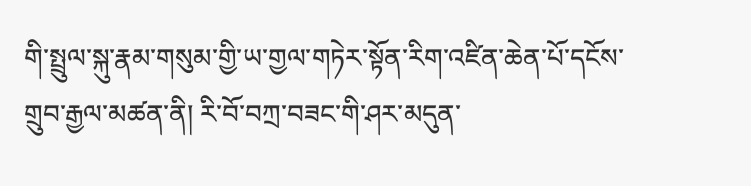གི་སྤྲུལ་སྐུ་རྣམ་གསུམ་གྱི་ཡ་གྱལ་གཏེར་སྟོན་རིག་འཛིན་ཆེན་པོ་དངོས་གྲུབ་རྒྱལ་མཚན་ནི། རི་བོ་བཀྲ་བཟང་གི་ཤར་མདུན་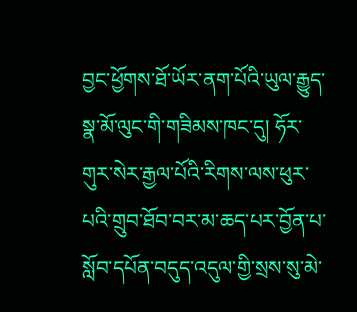བྱང་ཕྱོགས་ཐོ་ཡོར་ནག་པོའི་ཡུལ་རྒྱུད་སྣ་མོ་ལུང་གི་གཟིམས་ཁང་དུ། ཧོར་གུར་སེར་རྒྱལ་པོའི་རིགས་ལས་ཕུར་པའི་གྲུབ་ཐོབ་བར་མ་ཆད་པར་བྱོན་པ་སློབ་དཔོན་བདུད་འདུལ་གྱི་སྲས་སུ་མེ་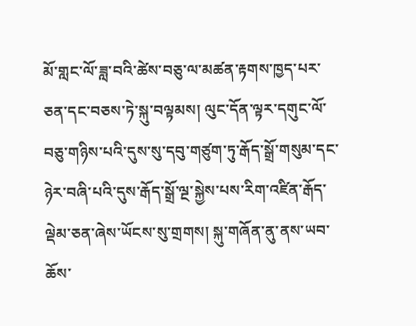མོ་གླང་ལོ་ཟླ་བའི་ཚེས་བཅུ་ལ་མཚན་རྟགས་ཁྱད་པར་ཅན་དང་བཅས་ཏེ་སྐུ་བལྟམས། ལུང་དོན་ལྟར་དགུང་ལོ་བཅུ་གཉིས་པའི་དུས་སུ་དབུ་གཙུག་ཏུ་རྒོད་སྒྲོ་གསུམ་དང་ཉེར་བཞི་པའི་དུས་རྒོད་སྒྲོ་ལྔ་སྐྱེས་པས་རིག་འཛིན་རྒོད་ལྡེམ་ཅན་ཞེས་ཡོངས་སུ་གྲགས། སྐུ་གཞོན་ནུ་ནས་ཡབ་ཆོས་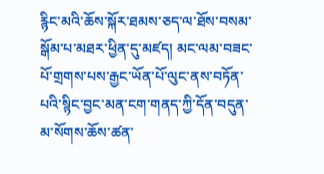རྙིང་མའི་ཆོས་སྐོར་ཐམས་ཅད་ལ་ཐོས་བསམ་སྒོམ་པ་མཐར་ཕྱིན་དུ་མཛད། མང་ལམ་བཟང་པོ་གྲགས་པས་རྒྱང་ཡོན་པོ་ལུང་ནས་བཏོན་པའི་སྙིང་བྱང་མན་ངག་གནད་ཀྱི་དོན་བདུན་མ་སོགས་ཆོས་ཚན་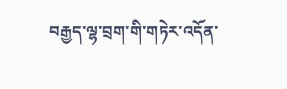བརྒྱད་ལྷ་བྲག་གི་གཏེར་འདོན་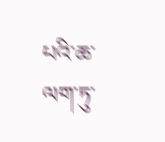པའི་ཆ་ལག་ཏུ་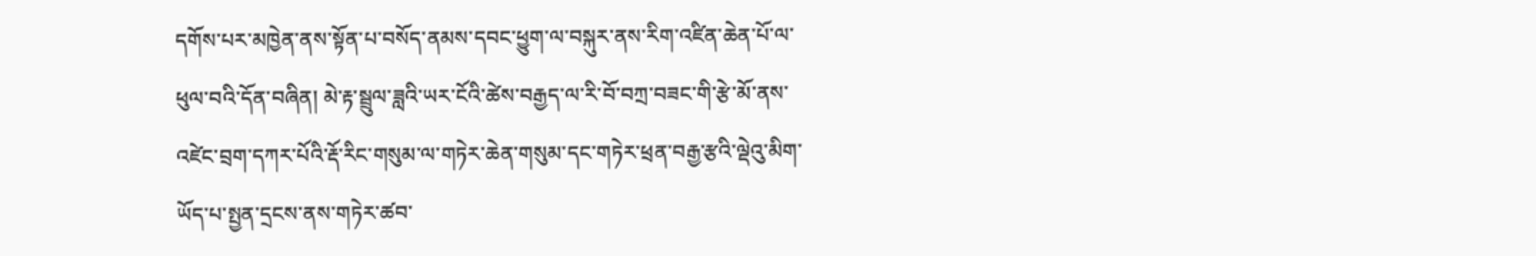དགོས་པར་མཁྱེན་ནས་སྟོན་པ་བསོད་ནམས་དབང་ཕྱུག་ལ་བསྐུར་ནས་རིག་འཛིན་ཆེན་པོ་ལ་ཕུལ་བའི་དོན་བཞིན། མེ་རྟ་སྦྲུལ་ཟླའི་ཡར་ངོའི་ཚེས་བརྒྱད་ལ་རི་བོ་བཀྲ་བཟང་གི་རྩེ་མོ་ནས་འཛེང་བྲག་དཀར་པོའི་རྡོ་རིང་གསུམ་ལ་གཏེར་ཆེན་གསུམ་དང་གཏེར་ཕྲན་བརྒྱ་རྩའི་ལྡེའུ་མིག་ཡོད་པ་སྤྱན་དྲངས་ནས་གཏེར་ཚབ་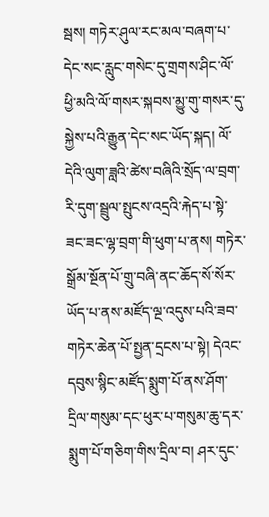སྦས། གཏེར་ཤུལ་རང་མལ་བཞག་པ་དེང་སང་རླུང་གསེང་དུ་གྲགས་ཤིང་ལོ་ཕྱི་མའི་ལོ་གསར་སྐབས་མྱུ་གུ་གསར་དུ་སྐྱེས་པའི་རྒྱུན་དེང་སང་ཡོད་སྐད། ལོ་དེའི་ལུག་ཟླའི་ཚེས་བཞིའི་སྲོད་ལ་བྲག་རི་དུག་སྦྲུལ་སྤུངས་འདྲའི་རྐེད་པ་སྟེ་ཟང་ཟང་ལྷ་བྲག་གི་ཕུག་པ་ནས། གཏེར་སྒྲོམ་སྔོན་པོ་གྲུ་བཞི་ནང་ཆོད་སོ་སོར་ཡོད་པ་ནས་མཛོད་ལྔ་འདུས་པའི་ཟབ་གཏེར་ཆེན་པོ་སྤྱན་དྲངས་པ་སྟེ། དེའང་དབུས་སྙིང་མཛོད་སྨུག་པོ་ནས་ཤོག་དྲིལ་གསུམ་དང་ཕུར་པ་གསུམ་ཆུ་དར་སྨུག་པོ་གཅིག་གིས་དྲིལ་བ། ཤར་དུང་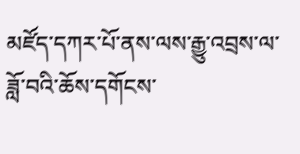མཛོད་དཀར་པོ་ནས་ལས་རྒྱུ་འབྲས་ལ་ཟློ་བའི་ཆོས་དགོངས་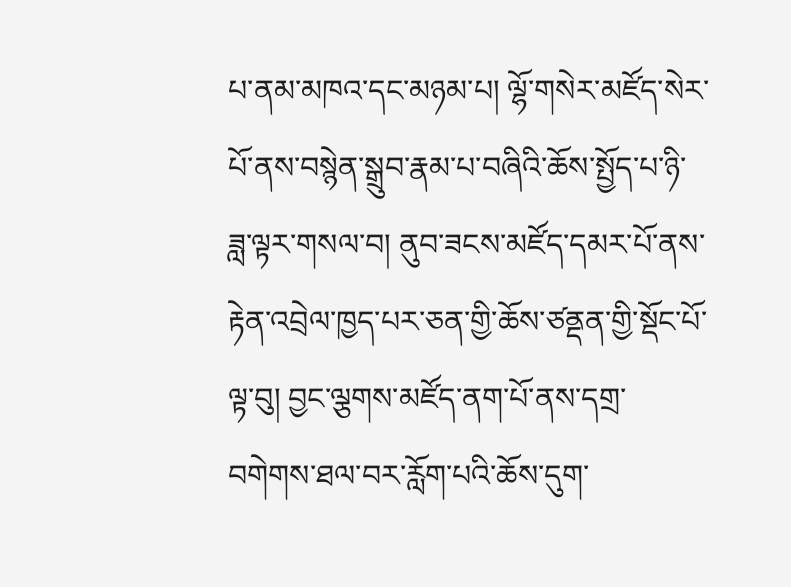པ་ནམ་མཁའ་དང་མཉམ་པ། ལྷོ་གསེར་མཛོད་སེར་པོ་ནས་བསྙེན་སྒྲུབ་རྣམ་པ་བཞིའི་ཆོས་སྤྱོད་པ་ཉི་ཟླ་ལྟར་གསལ་བ། ནུབ་ཟངས་མཛོད་དམར་པོ་ནས་རྟེན་འབྲེལ་ཁྱད་པར་ཅན་གྱི་ཆོས་ཙནྡན་གྱི་སྡོང་པོ་ལྟ་བུ། བྱང་ལྕགས་མཛོད་ནག་པོ་ནས་དགྲ་བགེགས་ཐལ་བར་རློག་པའི་ཆོས་དུག་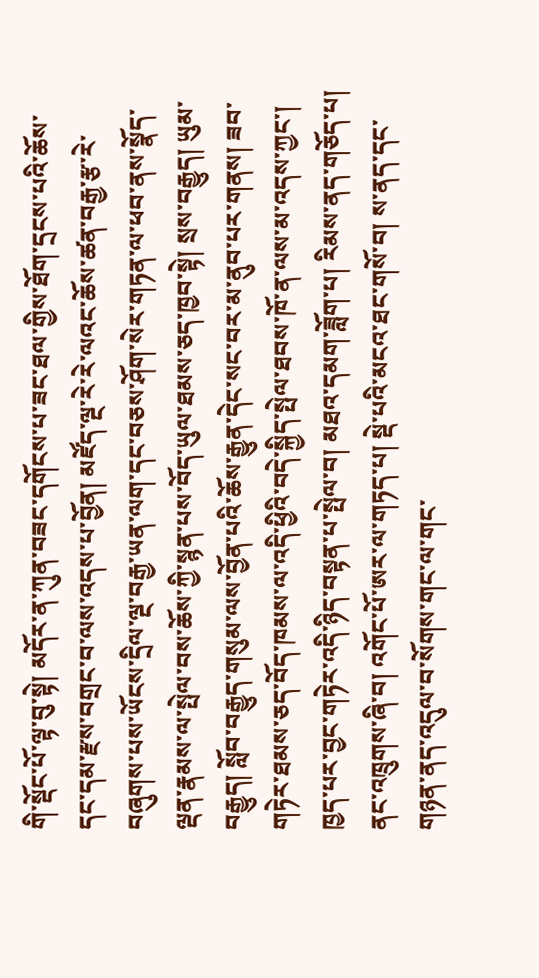གི་སྡོང་པོ་ལྟ་བུ་སྟེ། མདོར་ན་ཀུན་བཟང་དགོངས་པ་ཟང་ཐལ་གྱིས་ཐོག་དྲངས་པའི་ཆོས་དང་དམ་རྫས་བགྲང་བ་ལས་འདས་པ་བྱོན། མཛོད་ལྔ་རེ་རེ་ལའང་ཆོས་ཚན་བརྒྱ་རྩ་རེ་བཞུགས་པས་ཡོངས་དྲིལ་ལྔ་བརྒྱ་ཡན་ལག་དང་བཅས་ཤོག་སེར་གཏན་ལ་ཕབ་ནས་སྣོད་ལྡན་རྣམས་ལ་སྤེལ་བས་ཆོས་ཀྱི་སྙན་པས་བོད་ཡུལ་ཐམས་ཅད་ཁྱབ་སྟེ། སྲས་བརྒྱུད། ཡུམ་བརྒྱུད། སློབ་བརྒྱུད་གསུམ་ལས་བྱོན་པའི་ཆོས་རྒྱུན་དེང་སང་བར་མ་ནུབ་པར་གནས། ཟབ་གཏེར་ཐམས་ཅད་བོད་ཁམས་ལ་འདི་ཕྱིའི་བདེ་སྐྱིད་སྤེལ་ཐབས་ཁོ་ན་ལས་མ་འདས་ཀྱང་། ཁྱད་པར་བྱང་གཏེར་འདི་ཉིད་བསྟན་པ་སྤེལ་བ། མཐའ་དམག་ཟློག་པ། རིམས་ནད་གཅོད་པ། ནང་འཁྲུགས་ཞི་བ། འགོང་པོ་ཨར་ལ་གཏད་པ། སྡེ་པའི་མངའ་ཐང་གསོ་བ། ས་ནད་དང་གཉན་ནད་འདུལ་བ་སོགས་གང་ལ་གང་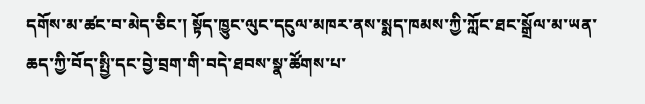དགོས་མ་ཚང་བ་མེད་ཅིང་། སྟོད་ཁྱུང་ལུང་དངུལ་མཁར་ནས་སྨད་ཁམས་ཀྱི་ཀློང་ཐང་སྒྲོལ་མ་ཡན་ཆད་ཀྱི་བོད་སྤྱི་དང་བྱེ་བྲག་གི་བདེ་ཐབས་སྣ་ཚོགས་པ་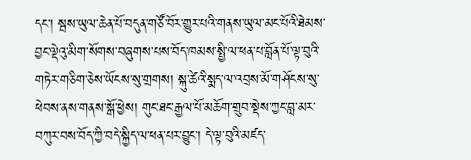དང་། སྦས་ཡུལ་ཆེན་པོ་བདུན་གཙོ་བོར་གྱུར་པའི་གནས་ཡུལ་མང་པོའི་ཐེམས་བྱང་ལྡེའུ་མིག་སོགས་བཞུགས་པས་བོད་ཁམས་སྤྱི་ལ་ཕན་པ་བློན་པོ་ལྟ་བུའི་གཏེར་གཅིག་ཅེས་ཡོངས་སུ་གྲགས། སྐུ་ཚེའི་སྨད་ལ་འབྲས་མོ་གཤོངས་སུ་ཕེབས་ནས་གནས་སྒོ་ཕྱེས། གུང་ཐང་རྒྱལ་པོ་མཆོག་གྲུབ་སྡེས་ཀྱང་བླ་མར་བཀུར་བས་བོད་ཀྱི་བདེ་སྐྱིད་ལ་ཕན་པར་བྱུང་། དེ་ལྟ་བུའི་མཛད་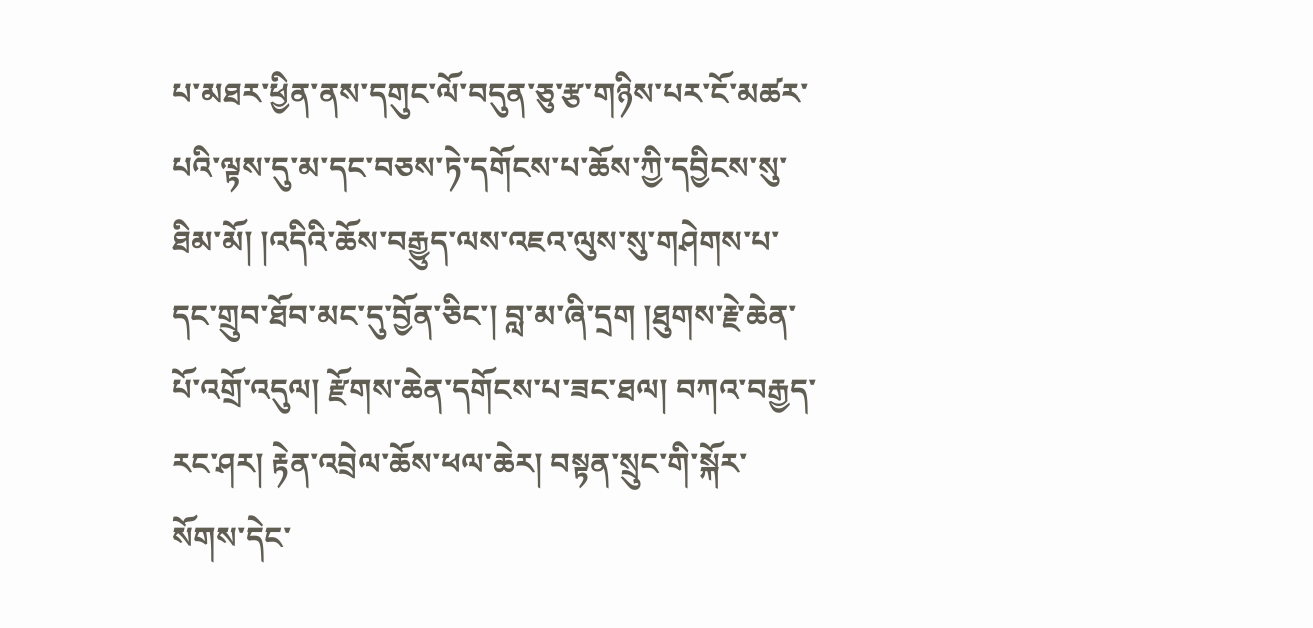པ་མཐར་ཕྱིན་ནས་དགུང་ལོ་བདུན་ཅུ་རྩ་གཉིས་པར་ངོ་མཚར་པའི་ལྟས་དུ་མ་དང་བཅས་ཏེ་དགོངས་པ་ཆོས་ཀྱི་དབྱིངས་སུ་ཐིམ་མོ། །འདིའི་ཆོས་བརྒྱུད་ལས་འཇའ་ལུས་སུ་གཤེགས་པ་དང་གྲུབ་ཐོབ་མང་དུ་བྱོན་ཅིང་། བླ་མ་ཞི་དྲག །ཐུགས་རྗེ་ཆེན་པོ་འགྲོ་འདུལ། རྫོགས་ཆེན་དགོངས་པ་ཟང་ཐལ། བཀའ་བརྒྱད་རང་ཤར། རྟེན་འབྲེལ་ཆོས་ཕལ་ཆེར། བསྟན་སྲུང་གི་སྐོར་སོགས་དེང་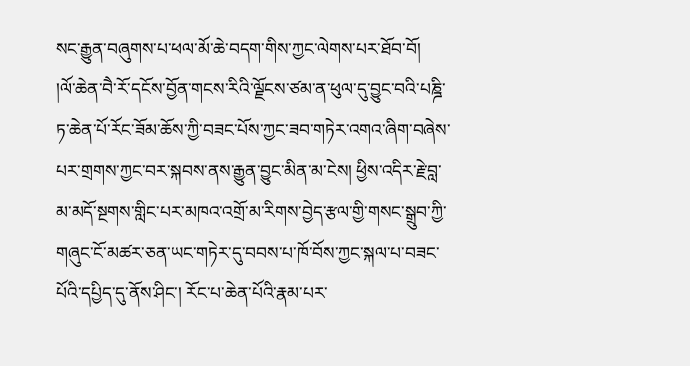སང་རྒྱུན་བཞུགས་པ་ཕལ་མོ་ཆེ་བདག་གིས་ཀྱང་ལེགས་པར་ཐོབ་བོ།
།ལོ་ཆེན་བཻ་རོ་དངོས་བྱོན་གངས་རིའི་ལྗོངས་ཙམ་ན་ཕུལ་དུ་བྱུང་བའི་པཎྜི་ཏ་ཆེན་པོ་རོང་ཟོམ་ཆོས་ཀྱི་བཟང་པོས་ཀྱང་ཟབ་གཏེར་འགའ་ཞིག་བཞེས་པར་གྲགས་ཀྱང་བར་སྐབས་ནས་རྒྱུན་བྱུང་མིན་མ་ངེས། ཕྱིས་འདིར་རྗེ་བླ་མ་མདོ་སྔགས་གླིང་པར་མཁའ་འགྲོ་མ་རིགས་བྱེད་རྩལ་གྱི་གསང་སྒྲུབ་ཀྱི་གཞུང་ངོ་མཚར་ཅན་ཡང་གཏེར་དུ་བབས་པ་ཁོ་བོས་ཀྱང་སྐལ་པ་བཟང་པོའི་དཔྱིད་དུ་ནོས་ཤིང་། རོང་པ་ཆེན་པོའི་རྣམ་པར་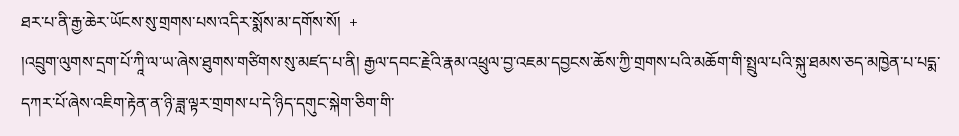ཐར་པ་ནི་རྒྱ་ཆེར་ཡོངས་སུ་གྲགས་པས་འདིར་སྨོས་མ་དགོས་སོ།  +
།འབྲུག་ལུགས་དྲག་པོ་ཀཱི་ལ་ཡ་ཞེས་ཐུགས་གཙིགས་སུ་མཛད་པ་ནི། རྒྱལ་དབང་རྗེའི་རྣམ་འཕྲུལ་བྱ་འཇམ་དབྱངས་ཆོས་ཀྱི་གྲགས་པའི་མཆོག་གི་སྤྲུལ་པའི་སྐུ་ཐམས་ཅད་མཁྱེན་པ་པདྨ་དཀར་པོ་ཞེས་འཇིག་རྟེན་ན་ཉི་ཟླ་ལྟར་གྲགས་པ་དེ་ཉིད་དགུང་སྐེག་ཅིག་གི་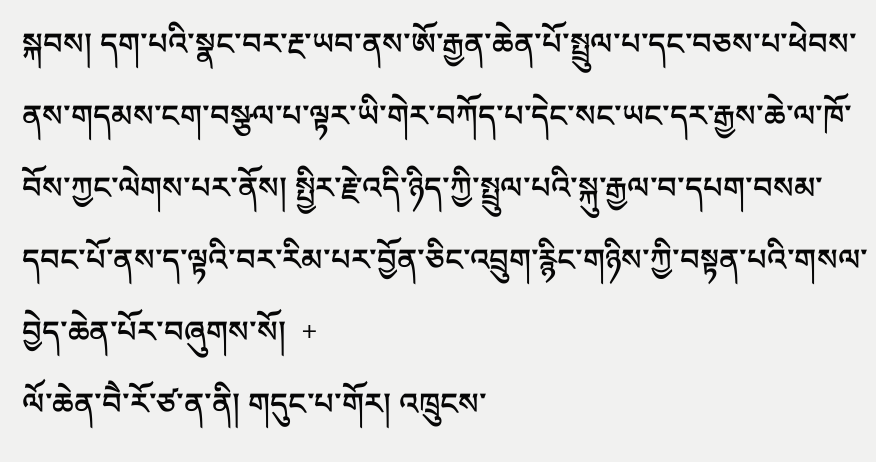སྐབས། དག་པའི་སྣང་བར་རྔ་ཡབ་ནས་ཨོ་རྒྱན་ཆེན་པོ་སྤྲུལ་པ་དང་བཅས་པ་ཕེབས་ནས་གདམས་ངག་བསྩལ་པ་ལྟར་ཡི་གེར་བཀོད་པ་དེང་སང་ཡང་དར་རྒྱས་ཆེ་ལ་ཁོ་བོས་ཀྱང་ལེགས་པར་ནོས། སྤྱིར་རྗེ་འདི་ཉིད་ཀྱི་སྤྲུལ་པའི་སྐུ་རྒྱལ་བ་དཔག་བསམ་དབང་པོ་ནས་ད་ལྟའི་བར་རིམ་པར་བྱོན་ཅིང་འབྲུག་རྙིང་གཉིས་ཀྱི་བསྟན་པའི་གསལ་བྱེད་ཆེན་པོར་བཞུགས་སོ།  +
ལོ་ཆེན་བཻ་རོ་ཙ་ན་ནི། གདུང་པ་གོར། འཁྲུངས་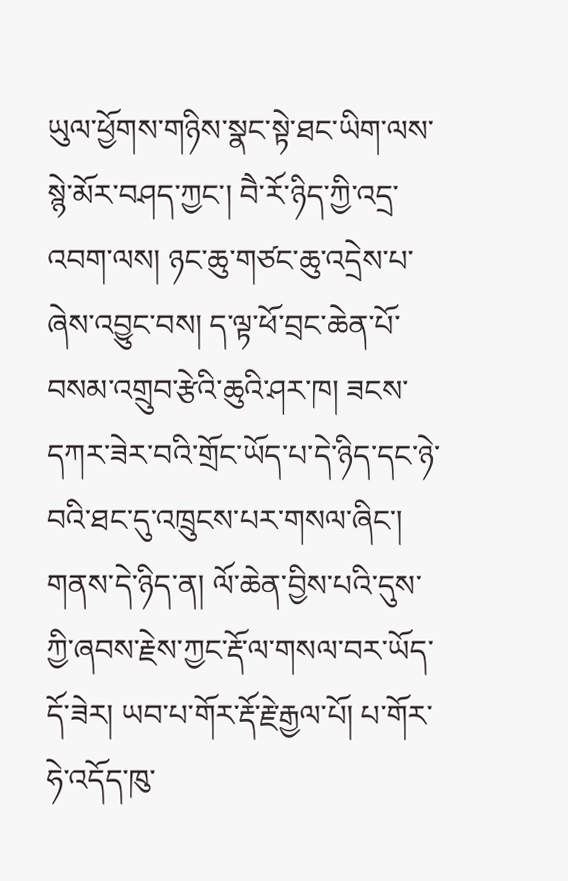ཡུལ་ཕྱོགས་གཉིས་སྣང་སྟེ་ཐང་ཡིག་ལས་སྙེ་མོར་བཤད་ཀྱང་། བཻ་རོ་ཉིད་ཀྱི་འདྲ་འབག་ལས། ཉང་ཆུ་གཙང་ཆུ་འདྲེས་པ་ཞེས་འབྱུང་བས། ད་ལྟ་ཕོ་བྲང་ཆེན་པོ་བསམ་འགྲུབ་རྩེའི་ཆུའི་ཤར་ཁ། ཟངས་དཀར་ཟེར་བའི་གྲོང་ཡོད་པ་དེ་ཉིད་དང་ཉེ་བའི་ཐང་དུ་འཁྲུངས་པར་གསལ་ཞིང་། གནས་དེ་ཉིད་ན། ལོ་ཆེན་བྱིས་པའི་དུས་ཀྱི་ཞབས་རྗེས་ཀྱང་རྡོ་ལ་གསལ་བར་ཡོད་དོ་ཟེར། ཡབ་པ་གོར་རྡོ་རྗེ་རྒྱལ་པོ། པ་གོར་ཧེ་འདོད་ཁུ་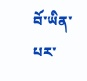བོ་ཡིན་པར་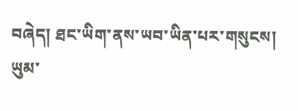བཞེད། ཐང་ཡིག་ནས་ཡབ་ཡིན་པར་གསུངས། ཡུམ་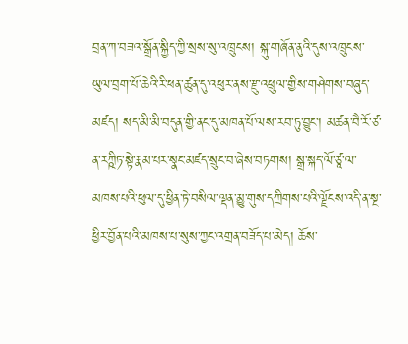བྲན་ཀ་བཟའ་སྒྲོན་སྐྱིད་ཀྱི་སྲས་སུ་འཁྲུངས། སྐུ་གཞོན་ནུའི་དུས་འཁྲུངས་ཡུལ་བྲག་པོ་ཆེའི་རི་ཕན་ཚུན་དུ་འཕུར་ནས་རྫུ་འཕྲུལ་གྱིས་གཤེགས་བཞུད་མཛད། སད་མི་མི་བདུན་གྱི་ནང་དུ་མཁན་པོ་ལས་རབ་ཏུ་བྱུང་། མཚན་བཻ་རོ་ཙ་ན་རཀྵིཏ་སྟེ་རྣམ་པར་སྣང་མཛད་སྲུང་བ་ཞེས་བཏགས། སྒྲ་སྐད་ལོ་ཙཱ་ལ་མཁས་པའི་ཕུལ་དུ་ཕྱིན་ཏེ་བསིལ་ལྡན་མྱུ་གུས་དཀྲིགས་པའི་ལྗོངས་འདི་ན་སྔ་ཕྱིར་བྱོན་པའི་མཁས་པ་སུས་ཀྱང་འགྲན་བཟོད་པ་མེད། ཆོས་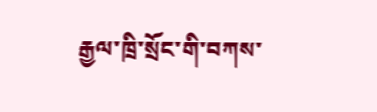རྒྱལ་ཁྲི་སྲོང་གི་བཀས་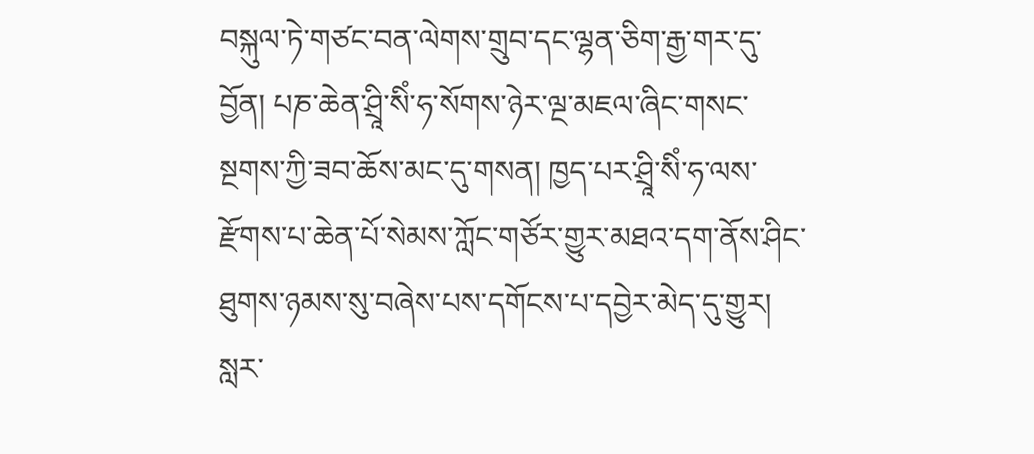བསྐུལ་ཏེ་གཙང་བན་ལེགས་གྲུབ་དང་ལྷན་ཅིག་རྒྱ་གར་དུ་བྱོན། པཎ་ཆེན་ཤྲཱི་སིཾ་ཧ་སོགས་ཉེར་ལྔ་མཇལ་ཞིང་གསང་སྔགས་ཀྱི་ཟབ་ཆོས་མང་དུ་གསན། ཁྱད་པར་ཤྲཱི་སིཾ་ཧ་ལས་རྫོགས་པ་ཆེན་པོ་སེམས་ཀློང་གཙོར་གྱུར་མཐའ་དག་ནོས་ཤིང་ཐུགས་ཉམས་སུ་བཞེས་པས་དགོངས་པ་དབྱེར་མེད་དུ་གྱུར། སླར་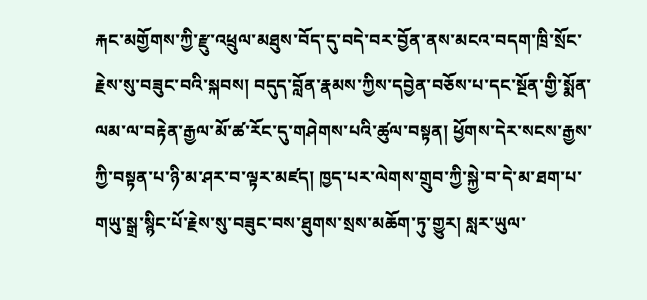རྐང་མགྱོགས་ཀྱི་རྫུ་འཕྲུལ་མཐུས་བོད་དུ་བདེ་བར་བྱོན་ནས་མངའ་བདག་ཁྲི་སྲོང་རྗེས་སུ་བཟུང་བའི་སྐབས། བདུད་བློན་རྣམས་ཀྱིས་དབྱེན་བཅོས་པ་དང་སྔོན་གྱི་སྨོན་ལམ་ལ་བརྟེན་རྒྱལ་མོ་ཚ་རོང་དུ་གཤེགས་པའི་ཚུལ་བསྟན། ཕྱོགས་དེར་སངས་རྒྱས་ཀྱི་བསྟན་པ་ཉི་མ་ཤར་བ་ལྟར་མཛད། ཁྱད་པར་ལེགས་གྲུབ་ཀྱི་སྐྱེ་བ་དེ་མ་ཐག་པ་གཡུ་སྒྲ་སྙིང་པོ་རྗེས་སུ་བཟུང་བས་ཐུགས་སྲས་མཆོག་ཏུ་གྱུར། སླར་ཡུལ་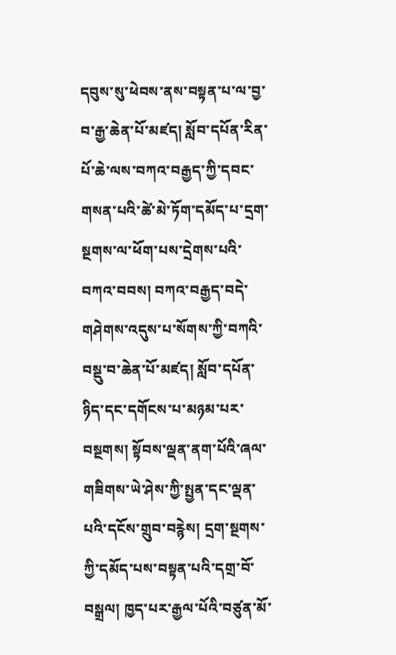དབུས་སུ་ཕེབས་ནས་བསྟན་པ་ལ་བྱ་བ་རྒྱ་ཆེན་པོ་མཛད། སློབ་དཔོན་རིན་པོ་ཆེ་ལས་བཀའ་བརྒྱད་ཀྱི་དབང་གསན་པའི་ཚེ་མེ་ཏོག་དམོད་པ་དྲག་སྔགས་ལ་ཕོག་པས་དྲེགས་པའི་བཀའ་བབས། བཀའ་བརྒྱད་བདེ་གཤེགས་འདུས་པ་སོགས་ཀྱི་བཀའི་བསྡུ་བ་ཆེན་པོ་མཛད། སློབ་དཔོན་ཉིད་དང་དགོངས་པ་མཉམ་པར་བསྔགས། སྟོབས་ལྡན་ནག་པོའི་ཞལ་གཟིགས་ཡེ་ཤེས་ཀྱི་སྤྱན་དང་ལྡན་པའི་དངོས་གྲུབ་བརྙེས། དྲག་སྔགས་ཀྱི་དམོད་པས་བསྟན་པའི་དགྲ་བོ་བསྒྲལ། ཁྱད་པར་རྒྱལ་པོའི་བཙུན་མོ་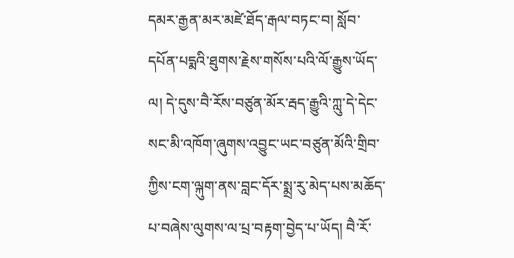དམར་རྒྱན་མར་མཛེ་ཐོད་རྒལ་བཏང་བ། སློབ་དཔོན་པདྨའི་ཐུགས་རྗེས་གསོས་པའི་ལོ་རྒྱུས་ཡོད་ལ། དེ་དུས་བཻ་རོས་བཙུན་མོར་རྦད་རྒྱུའི་ཀླུ་དེ་དེང་སང་མི་འཁོག་ཞུགས་འབྱུང་ཡང་བཙུན་མོའི་གྲིབ་ཀྱིས་ངག་ལྐུག་ནས་བླང་དོར་སྨྲ་རུ་མེད་པས་མཆོད་པ་བཞེས་ལུགས་ལ་པྲ་བརྟག་བྱེད་པ་ཡོད། བཻ་རོ་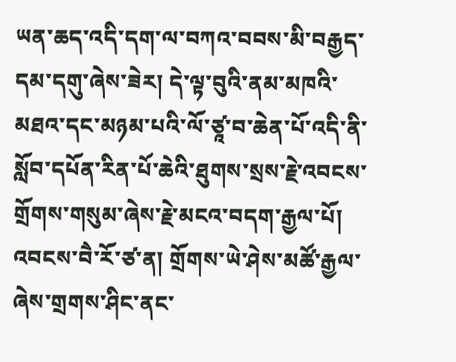ཡན་ཆད་འདི་དག་ལ་བཀའ་བབས་མི་བརྒྱད་དམ་དགུ་ཞེས་ཟེར། དེ་ལྟ་བུའི་ནམ་མཁའི་མཐའ་དང་མཉམ་པའི་ལོ་ཙཱ་བ་ཆེན་པོ་འདི་ནི་སློབ་དཔོན་རིན་པོ་ཆེའི་ཐུགས་སྲས་རྗེ་འབངས་གྲོགས་གསུམ་ཞེས་རྗེ་མངའ་བདག་རྒྱལ་པོ། འབངས་བཻ་རོ་ཙ་ན། གྲོགས་ཡེ་ཤེས་མཚོ་རྒྱལ་ཞེས་གྲགས་ཤིང་ནང་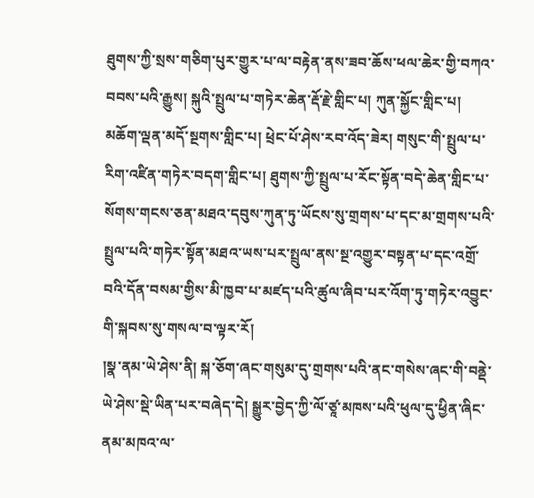ཐུགས་ཀྱི་སྲས་གཅིག་པུར་གྱུར་པ་ལ་བརྟེན་ནས་ཟབ་ཆོས་ཕལ་ཆེར་གྱི་བཀའ་བབས་པའི་རྒྱུས། སྐུའི་སྤྲུལ་པ་གཏེར་ཆེན་རྡོ་རྗེ་གླིང་པ། ཀུན་སྐྱོང་གླིང་པ། མཆོག་ལྡན་མདོ་སྔགས་གླིང་པ། ཕྲེང་པོ་ཤེས་རབ་འོད་ཟེར། གསུང་གི་སྤྲུལ་པ་རིག་འཛིན་གཏེར་བདག་གླིང་པ། ཐུགས་ཀྱི་སྤྲུལ་པ་རོང་སྟོན་བདེ་ཆེན་གླིང་པ་སོགས་གངས་ཅན་མཐའ་དབུས་ཀུན་ཏུ་ཡོངས་སུ་གྲགས་པ་དང་མ་གྲགས་པའི་སྤྲུལ་པའི་གཏེར་སྟོན་མཐའ་ཡས་པར་སྤྲུལ་ནས་སྔ་འགྱུར་བསྟན་པ་དང་འགྲོ་བའི་དོན་བསམ་གྱིས་མི་ཁྱབ་པ་མཛད་པའི་ཚུལ་ཞིབ་པར་འོག་ཏུ་གཏེར་འབྱུང་གི་སྐབས་སུ་གསལ་བ་ལྟར་རོ།
།སྣ་ནམ་ཡེ་ཤེས་ནི། སྐ་ཅོག་ཞང་གསུམ་དུ་གྲགས་པའི་ནང་གསེས་ཞང་གི་བནྡེ་ཡེ་ཤེས་སྡེ་ཡིན་པར་བཞེད་དེ། སྒྱུར་བྱེད་ཀྱི་ལོ་ཙཱ་མཁས་པའི་ཕུལ་དུ་ཕྱིན་ཞིང་ནམ་མཁའ་ལ་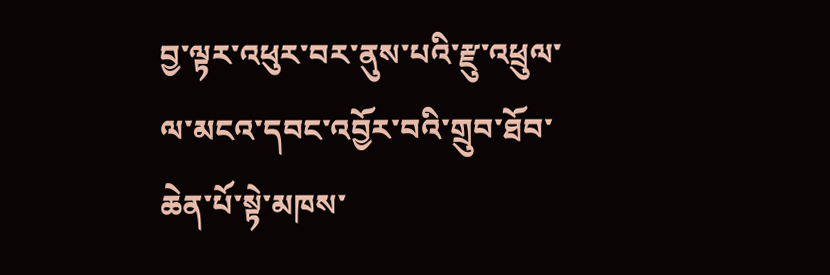བྱ་ལྟར་འཕུར་བར་ནུས་པའི་རྫུ་འཕྲུལ་ལ་མངའ་དབང་འབྱོར་བའི་གྲུབ་ཐོབ་ཆེན་པོ་སྟེ་མཁས་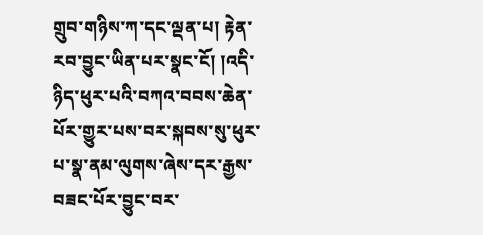གྲུབ་གཉིས་ཀ་དང་ལྡན་པ། རྟེན་རབ་བྱུང་ཡིན་པར་སྣང་ངོ། །འདི་ཉིད་ཕུར་པའི་བཀའ་བབས་ཆེན་པོར་གྱུར་པས་བར་སྐབས་སུ་ཕུར་པ་སྣ་ནམ་ལུགས་ཞེས་དར་རྒྱས་བཟང་པོར་བྱུང་བར་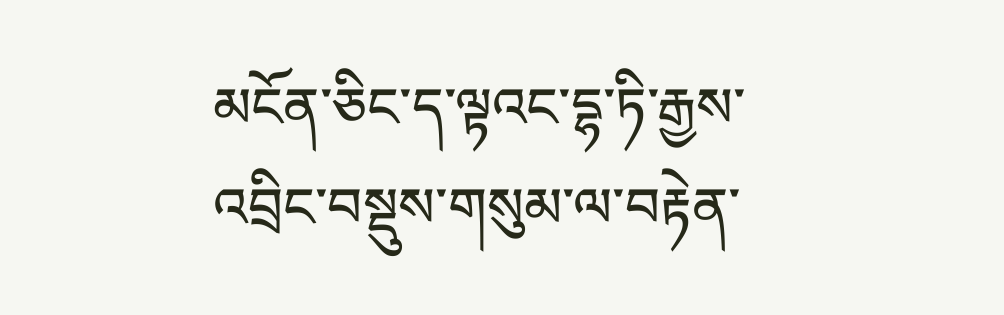མངོན་ཅིང་ད་ལྟའང་དྷ་ཏི་རྒྱས་འབྲིང་བསྡུས་གསུམ་ལ་བརྟེན་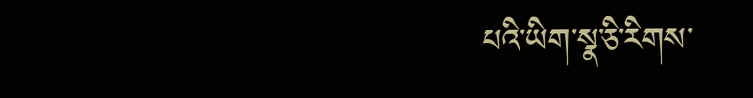པའི་ཡིག་སྣ་ཅི་རིགས་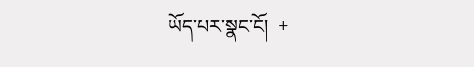ཡོད་པར་སྣང་ངོ།  +